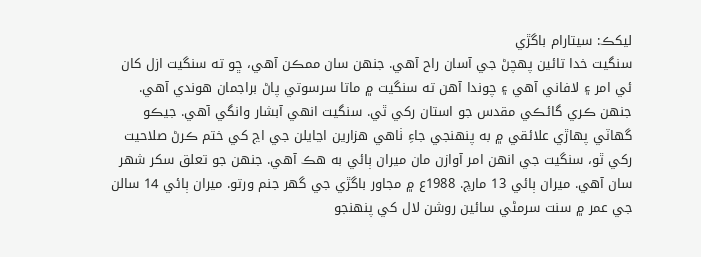ليکڪ: سيتارام باگڙي
سنگيت خدا تائين پهچڻ جي آسان راح آهي. جنهن سان ممڪن آهي، ڇو ته سنگيت ازل کان ئي امر ۽ لافاني آهي ۽ چوندا آهن ته سنگيت ۾ ماتا سرسوتي پاڻ براجمان هوندي آهي. جنهن ڪري گائڪي مقدس جو استان رکي ٿي. سنگيت انهي آبشار وانگي آهي. جيڪو گھاٽي پهاڙي علائقي ۾ به پنهنجي جاءِ ٺاهي هزارين اڃايلن جي اڃ کي ختم ڪرڻ صلاحيت رکي ٿو، سنگيت جي انهن امر آوازن مان ميران ٻائي به هڪ آهي. جنهن جو تعلق سکر شهر سان آهي. ميران ٻائي 13 مارچ. 1988ع ۾ مجاور باگڙي جي گهر جنم ورتو. ميران ٻائي 14 سالن جي عمر ۾ سنت سرمڻي سائين روشن لال کي پنهنجو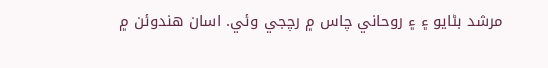مرشد بڻايو ۽ ۽ روحاني چاس ۾ رچجي وئي. اسان هندوئن ۾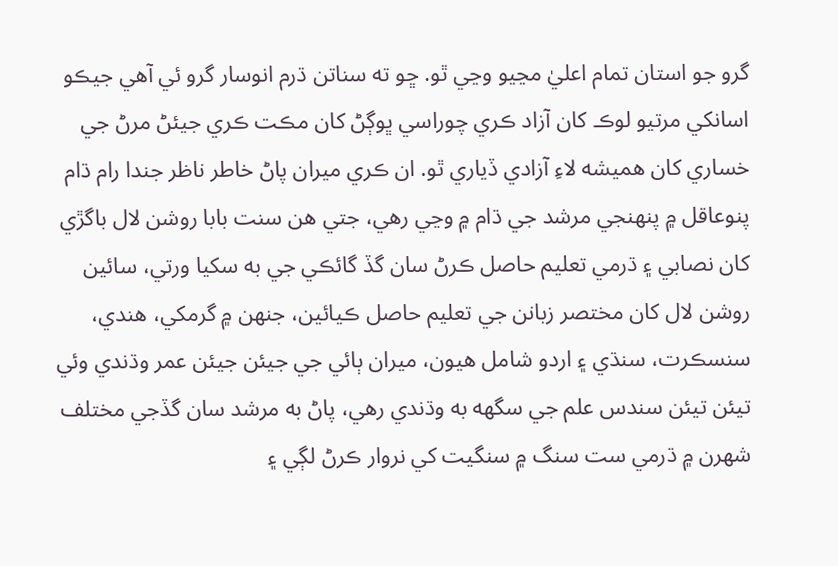گرو جو استان تمام اعليٰ مڃيو وڃي ٿو. ڇو ته سناتن ڌرم انوسار گرو ئي آهي جيڪو اسانکي مرتيو لوڪ کان آزاد ڪري چوراسي ڀوڳڻ کان مڪت ڪري جيئڻ مرڻ جي خساري کان هميشه لاءِ آزادي ڏياري ٿو. ان ڪري ميران پاڻ خاطر ناظر جندا رام ڌام پنوعاقل ۾ پنهنجي مرشد جي ڌام ۾ وڃي رهي، جتي هن سنت بابا روشن لال باگڙي کان نصابي ۽ ڌرمي تعليم حاصل ڪرڻ سان گڏ گائڪي جي به سکيا ورتي، سائين روشن لال کان مختصر زبانن جي تعليم حاصل ڪيائين، جنهن ۾ گرمکي، هندي، سنسڪرت، سنڌي ۽ اردو شامل هيون، ميران ٻائي جي جيئن جيئن عمر وڌندي وئي تيئن تيئن سندس علم جي سگهه به وڌندي رهي، پاڻ به مرشد سان گڏجي مختلف شهرن ۾ ڌرمي ست سنگ ۾ سنگيت کي نروار ڪرڻ لڳي ۽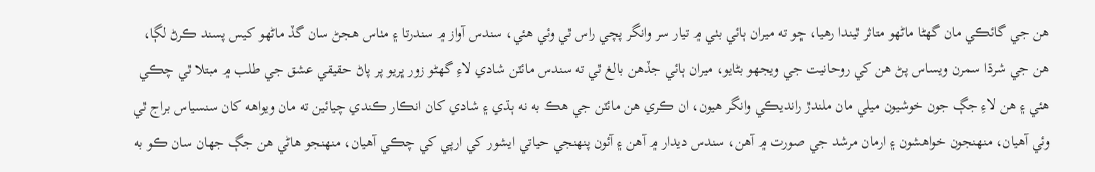هن جي گائڪي مان گهڻا ماڻهو متاثر ٿيندا رهيا، ڇو ته ميران ٻائي بٺي ۾ تيار سر وانگر پچي راس ٿي وئي هئي، سندس آواز ۾ سندرتا ۽ مٺاس هجڻ سان گڏ ماڻهو کيس پسند ڪرڻ لڳا، هن جي شرڌا سمرن ويساس پڻ هن کي روحانيت جي ويجهو بڻايو، ميران ٻائي جڏهن بالغ ٿي ته سندس مائٽن شادي لاءِ گهڻو زور ڀريو پر پاڻ حقيقي عشق جي طلب ۾ مبتلا ٿي چڪي هئي ۽ هن لاءِ جڳ جون خوشيون ميلي مان ملندڙ رانديڪي وانگر هيون، ان ڪري هن مائٽن جي هڪ به نه ٻڌي ۽ شادي کان انڪار ڪندي چيائين ته مان ويواهه کان سنسياس براج ٿي وئي آهيان، منهنجون خواهشون ۽ ارمان مرشد جي صورت ۾ آهن، سندس ديدار ۾ آهن ۽ آئون پنهنجي حياتي ايشور کي ارپي کي چڪي آهيان، منهنجو هاڻي هن جڳ جهان سان ڪو به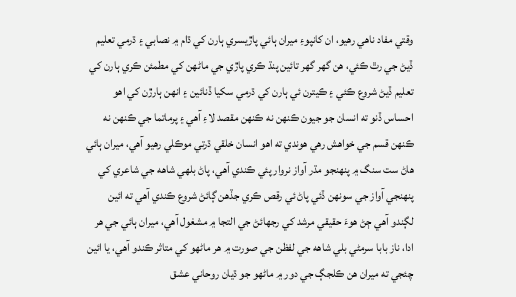وقتي مفاد ناهي رهيو، ان کانپوءِ ميران ٻائي پاڙيسري ٻارن کي ڌام ۾ نصابي ۽ ڌرمي تعليم ڏيڻ جي رٿ ڪئي، هن گهر گهر تائين پنڌ ڪري پاڙي جي ماڻهن کي مطمئن ڪري ٻارن کي تعليم ڏيڻ شروع ڪئي ۽ ڪيترن ئي ٻارن کي ڌرمي سکيا ڏنائين ۽ انهن ٻارڙن کي اهو احساس ڏنو ته انسان جو جيون ڪنهن نه ڪنهن مقصد لاءِ آهي ۽ پرماتما جي ڪنهن نه ڪنهن قسم جي خواهش رهي هوندي ته اهو انسان خلقي ڌرتي موڪلي رهيو آهي، ميران ٻائي هاڻ ست سنگ ۾ پنهنجو مڌر آواز نروار پئي ڪندي آهي، پاڻ بلهي شاهه جي شاعري کي پنهنجي آواز جي سونهن ڏئي پاڻ ئي رقص ڪري جڏهن ڳائڻ شروع ڪندي آهي ته ائين لڳندو آهي ڄڻ هوءَ حقيقي مرشد کي رجهائڻ جي التجا ۾ مشغول آهي، ميران ٻائي جي هر ادا، ناز بابا سرمڻي بلي شاهه جي لفظن جي صورت ۾ هر ماڻهو کي متاثر ڪندو آهي، يا ائين چئجي ته ميران هن ڪلجڳ جي دور ۾ ماڻهو جو ڌيان روحاني عشق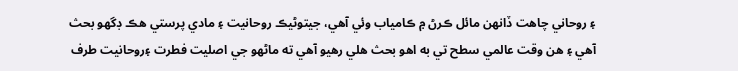۽ روحاني چاهت ڏانهن مائل ڪرڻ ۾ ڪامياب وئي آهي، جيتوڻيڪ روحانيت ۽ مادي پرستي هڪ ڊگهو بحث آهي ۽ هن وقت عالمي سطح تي به اهو بحث هلي رهيو آهي ته ماڻهو جي اصليت فطرت ۽روحانيت طرف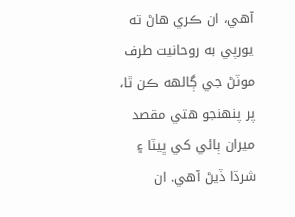آهي، ان ڪري هاڻ ته يورپي به روحانيت طرف موٽڻ جي ڳالهه ڪن ٿا، پر پنهنجو هتي مقصد ميران ٻائي کي ڀيٽا ۽ شرڌا ڏيڻ آهي. ان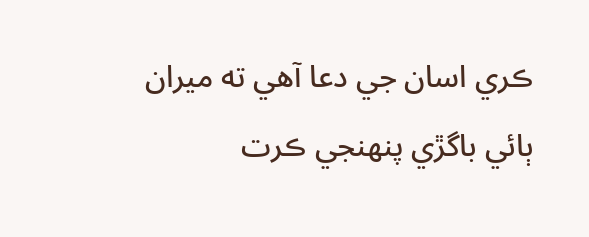ڪري اسان جي دعا آهي ته ميران ٻائي باگڙي پنهنجي ڪرت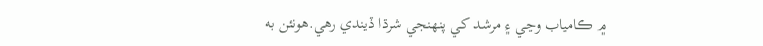۾ ڪامياب وڃي ۽ مرشد کي پنهنجي شرڌا ڏيندي رهي.هونئن به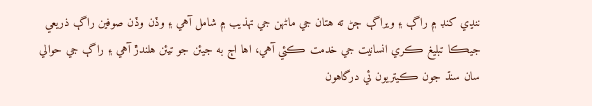ننڍي کنڊ ۾ راڳ ۽ ويراڳ ڄڻ ته هتان جي ماڻهن جي تهذيب ۾ شامل آهي ۽ وڏن وڏن صوفين راڳ ذريعي جيڪا تبليغ ڪري انسانيت جي خدمت ڪئي آهي، اها اڄ به جيئن جو تيئن هلندڙ آهي ۽ راڳ جي حوالي سان سنڌ جون ڪيتريون ئي درگاهون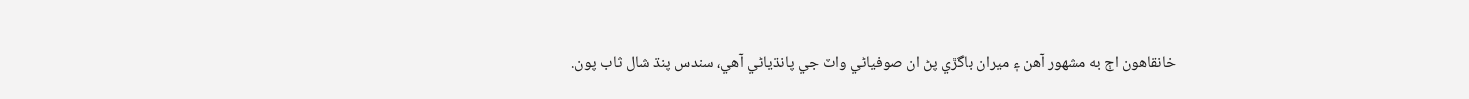خانقاهون اڄ به مشهور آهن ۽ ميران باگڙي پڻ ان صوفياڻي واٽ جي پانڌياڻي آهي، سندس پنڌ شال ثاب پون.